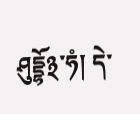ཤུདྡྷོ྅་ཧཾ། དེ་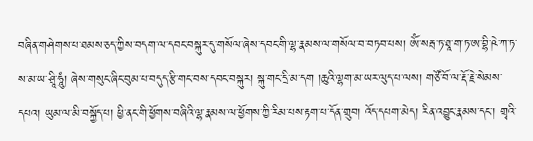བཞིན་གཤེགས་པ་ཐམས་ཅད་ཀྱིས་བདག་ལ་དབང་བསྐུར་དུ་གསོལ་ཞེས་དབང་གི་ལྷ་རྣམས་ལ་གསོལ་བ་བཏབ་པས། ཨོཾ་སརྦ་ཏ་ཐཱ་ག་ཏ་ཨ་བྷི་ཥེ་ཀ་ཏ་ས་མ་ཡ་ཤྲཱི་ཧཱུཾ། ཞེས་གསུང་ཞིང་བུམ་པ་བདུད་རྩི་གང་བས་དབང་བསྐུར། སྐུ་གང་དྲི་མ་དག །ཆུའི་ལྷག་མ་ཡར་ལུད་པ་ལས། གཙོ་བོ་ལ་རྡོ་རྗེ་སེམས་དཔའ། ཡུམ་ལ་མི་བསྐྱོད་པ། ཕྱི་ནང་གི་ཕྱོགས་བཞིའི་ལྷ་རྣམས་ལ་ཕྱོགས་ཀྱི་རིམ་པས་རྟག་པ་དོན་གྲུབ། འོད་དཔག་མེད། རིན་འབྱུང་རྣམས་དང་། གྲྭའི་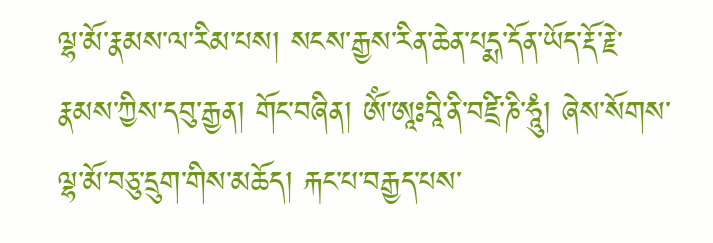ལྷ་མོ་རྣམས་ལ་རིམ་པས། སངས་རྒྱས་རིན་ཆེན་པདྨ་དོན་ཡོད་རྡོ་རྗེ་རྣམས་ཀྱིས་དབུ་རྒྱན། གོང་བཞིན། ཨོཾ་ཨཱཿབཱི་ནི་བཛྲི་ཎི་ཧཱུཾ། ཞེས་སོགས་ལྷ་མོ་བཅུ་དྲུག་གིས་མཆོད། རྐང་པ་བརྒྱད་པས་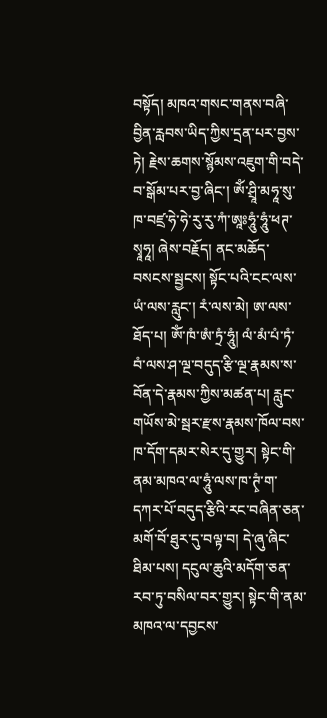བསྟོད། མཁའ་གསང་གནས་བཞི་བྱིན་རླབས་ཡིད་ཀྱིས་དྲན་པར་བྱས་ཏེ། རྗེས་ཆགས་སྙོམས་འཇུག་གི་བདེ་བ་སྒོམ་པར་བྱ་ཞིང་། ཨོཾ་ཤྲཱི་མཧཱ་སུ་ཁ་བཛྲ་ཧེ་ཧེ་རུ་རུ་ཀཾ་ཨཱཿཧཱུཾ་ཧཱུཾ་ཕཊ་སྭཱཧཱ། ཞེས་བརྗོད། ནང་མཆོད་བསངས་སྦྱངས། སྟོང་པའི་ངང་ལས་ཡཾ་ལས་རླུང་། རཾ་ལས་མེ། ཨ་ལས་ཐོད་པ། ཨོཾ་ཁཾ་ཨཾ་ཏྲཾ་ཧཱུཾ། ལཾ་མཾ་པཾ་ཏཾ་བཾ་ལས་ཤ་ལྔ་བདུད་རྩི་ལྔ་རྣམས་ས་བོན་དེ་རྣམས་ཀྱིས་མཚན་པ། རླུང་གཡོས་མེ་སྦར་རྫས་རྣམས་ཁོལ་བས་ཁ་དོག་དམར་སེར་དུ་གྱུར། སྟེང་གི་ནམ་མཁའ་ལ་ཧཱུཾ་ལས་ཁ་ཊྭཾ་ག་དཀར་པོ་བདུད་རྩིའི་རང་བཞིན་ཅན་མགོ་བོ་ཐུར་དུ་བལྟ་བ། དེ་ཞུ་ཞིང་ཐིམ་པས། དངུལ་ཆུའི་མདོག་ཅན་རབ་ཏུ་བསིལ་བར་གྱུར། སྟེང་གི་ནམ་མཁའ་ལ་དབྱངས་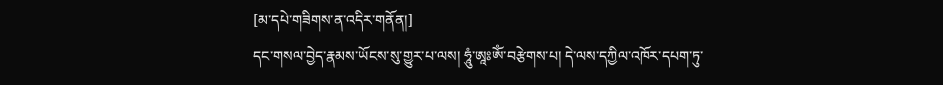[མ་དཔེ་གཟིགས་ན་འདིར་གནོན།]
དང་གསལ་བྱེད་རྣམས་ཡོངས་སུ་གྱུར་པ་ལས། ཧཱུཾ་ཨཱཿཨོཾ་བརྩེགས་པ། དེ་ལས་དཀྱིལ་འཁོར་དཔག་ཏུ་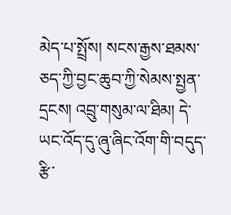མེད་པ་སྤྲོས། སངས་རྒྱས་ཐམས་ཅད་ཀྱི་བྱང་ཆུབ་ཀྱི་སེམས་སྤྱན་དྲངས། འབྲུ་གསུམ་ལ་ཐིམ། དེ་ཡང་འོད་དུ་ཞུ་ཞིང་འོག་གི་བདུད་རྩི་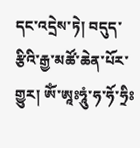དང་འདྲེས་ཏེ། བདུད་རྩིའི་རྒྱ་མཚོ་ཆེན་པོར་གྱུར། ཨོཾ་ཨཱཿཧཱུཾ་ཧ་ཧོ་ཧྲིཿ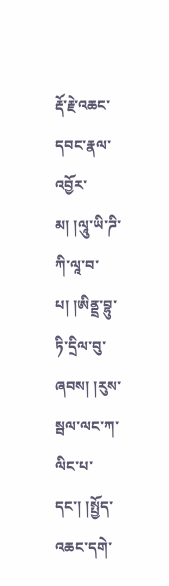རྡོ་རྗེ་འཆང་དབང་རྣལ་འབྱོར་མ། །ལཱུ་ཡི་ཌི་ཀི་ལཱ་བ་པ། །ཨིནྡྲ་བྷུ་ཏི་དྲིལ་བུ་ཞབས། །རུས་སྦལ་ལང་ཀ་ལིང་པ་དང་། །སྤྱོད་འཆང་དགེ་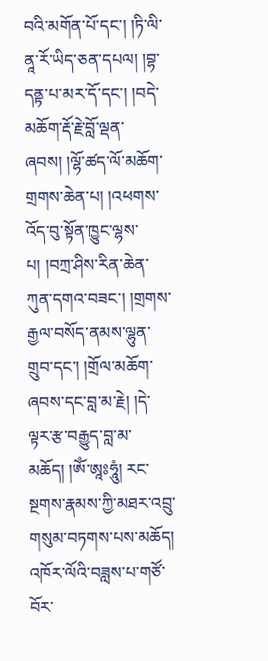བའི་མགོན་པོ་དང་། །ཏི་ལི་ནཱ་རོ་ཡིད་ཅན་དཔལ། །བྷ་དནྟ་པ་མར་དོ་དང་། །བདེ་མཆོག་རྡོ་རྗེ་བློ་ལྡན་ཞབས། །ལྷོ་ཚད་ལོ་མཆོག་གྲགས་ཆེན་པ། །འཕགས་འོད་བུ་སྟོན་ཁྱུང་ལྷས་པ། །བཀྲ་ཤིས་རིན་ཆེན་ཀུན་དགའ་བཟང་། །གྲགས་རྒྱལ་བསོད་ནམས་ལྷུན་གྲུབ་དང་། །གྲོལ་མཆོག་ཞབས་དང་བླ་མ་རྗེ། །དེ་ལྟར་རྩ་བརྒྱུད་བླ་མ་མཆོད། །ཨོཾ་ཨཱཿཧཱུཾ། རང་སྔགས་རྣམས་ཀྱི་མཐར་འབྲུ་གསུམ་བཏགས་པས་མཆོད། འཁོར་ལོའི་བཟླས་པ་གཙོ་བོར་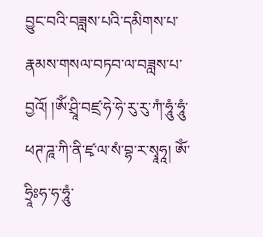བྱུང་བའི་བཟླས་པའི་དམིགས་པ་རྣམས་གསལ་བཏབ་ལ་བཟླས་པ་བྱའོ། །ཨོཾ་ཤྲཱི་བཛྲ་ཧེ་ཧེ་རུ་རུ་ཀཾ་ཧཱུཾ་ཧཱུཾ་ཕཊ་ཌཱ་ཀི་ནི་ཛྭ་ལ་སཾ་བྷ་ར་སྭཱཧཱ། ཨོཾ་ཧྲཱིཿཧ་ཧ་ཧཱུཾ་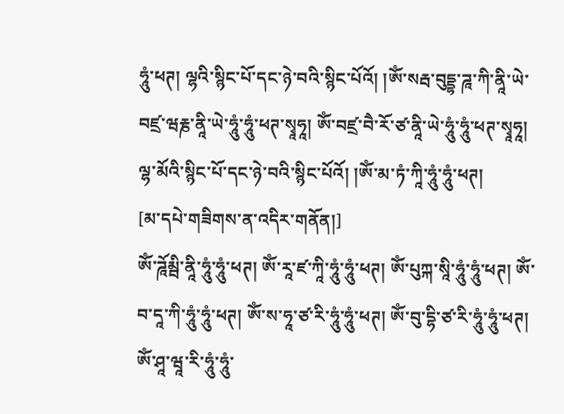ཧཱུཾ་ཕཊ། ལྷའི་སྙིང་པོ་དང་ཉེ་བའི་སྙིང་པོའོ། །ཨོཾ་སརྦ་བུདྡྷ་ཌཱ་ཀི་ནཱི་ཡེ་བཛྲ་ཝརྞ་ནཱི་ཡེ་ཧཱུཾ་ཧཱུཾ་ཕཊ་སྭཱཧཱ། ཨོཾ་བཛྲ་བཻ་རོ་ཙ་ནཱི་ཡེ་ཧཱུཾ་ཧཱུཾ་ཕཊ་སྭཱཧཱ། ལྷ་མོའི་སྙིང་པོ་དང་ཉེ་བའི་སྙིང་པོའོ། །ཨོཾ་མ་ཏཾ་ཀཱི་ཧཱུཾ་ཧཱུཾ་ཕཊ།
[མ་དཔེ་གཟིགས་ན་འདིར་གནོན།]
ཨོཾ་ཌཱོམྦི་ནཱི་ཧཱུཾ་ཧཱུཾ་ཕཊ། ཨོཾ་རཱ་ཛ་ཀཱི་ཧཱུཾ་ཧཱུཾ་ཕཊ། ཨོཾ་པུཀྐ་སཱི་ཧཱུཾ་ཧཱུཾ་ཕཊ། ཨོཾ་བ་དཱ་ཀི་ཧཱུཾ་ཧཱུཾ་ཕཊ། ཨོཾ་ས་ཧཱ་ཙ་རི་ཧཱུཾ་ཧཱུཾ་ཕཊ། ཨོཾ་བུ་དྷི་ཙ་རི་ཧཱུཾ་ཧཱུཾ་ཕཊ། ཨོཾ་ཤཱ་ཝཱ་རི་ཧཱུཾ་ཧཱུཾ་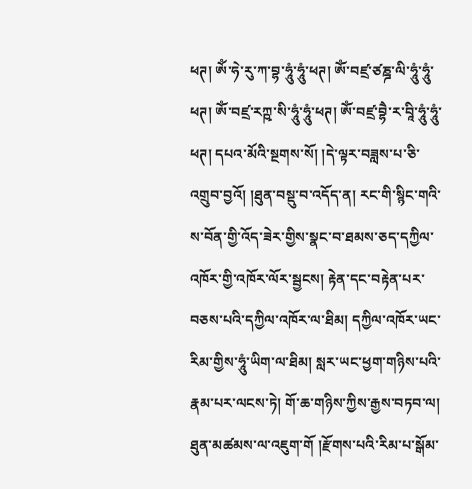ཕཊ། ཨོཾ་ཧེ་རུ་ཀ་བྷ་ཧཱུཾ་ཧཱུཾ་ཕཊ། ཨོཾ་བཛྲ་ཙཎྜ་ལི་ཧཱུཾ་ཧཱུཾ་ཕཊ། ཨོཾ་བཛྲ་རཀྵ་སི་ཧཱུཾ་ཧཱུཾ་ཕཊ། ཨོཾ་བཛྲ་བྷཻ་ར་བཱི་ཧཱུཾ་ཧཱུཾ་ཕཊ། དཔའ་མོའི་སྔགས་སོ། །དེ་ལྟར་བཟླས་པ་ཅི་འགྲུབ་བྱའོ། །ཐུན་བསྡུ་བ་འདོད་ན། རང་གི་སྙིང་གའི་ས་བོན་གྱི་འོད་ཟེར་གྱིས་སྣང་བ་ཐམས་ཅད་དཀྱིལ་འཁོར་གྱི་འཁོར་ལོར་སྦྱངས། རྟེན་དང་བརྟེན་པར་བཅས་པའི་དཀྱིལ་འཁོར་ལ་ཐིམ། དཀྱིལ་འཁོར་ཡང་རིམ་གྱིས་ཧཱུཾ་ཡིག་ལ་ཐིམ། སླར་ཡང་ཕྱག་གཉིས་པའི་རྣམ་པར་ལངས་ཏེ། གོ་ཆ་གཉིས་ཀྱིས་རྒྱས་བཏབ་ལ། ཐུན་མཚམས་ལ་འཇུག་གོ །རྫོགས་པའི་རིམ་པ་སྒོམ་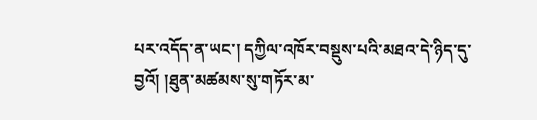པར་འདོད་ན་ཡང་། དཀྱིལ་འཁོར་བསྡུས་པའི་མཐའ་དེ་ཉིད་དུ་བྱའོ། །ཐུན་མཚམས་སུ་གཏོར་མ་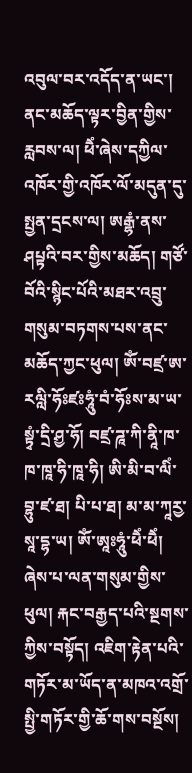འབུལ་བར་འདོད་ན་ཡང་། ནང་མཆོད་ལྟར་བྱིན་གྱིས་རླབས་ལ། ཕཻཾ་ཞེས་དཀྱིལ་འཁོར་གྱི་འཁོར་ལོ་མདུན་དུ་སྤྱན་དྲངས་ལ། ཨརྒྷཾ་ནས་ཤཔྟའི་བར་གྱིས་མཆོད། གཙོ་བོའི་སྙིང་པོའི་མཐར་འབྲུ་གསུམ་བཏགས་པས་ནང་མཆོད་ཀྱང་ཕུལ། ཨོཾ་བཛྲ་ཨ་རལླི་ཧོཿཛཿཧཱུཾ་བཾ་ཧོཿས་མ་ཡ་སྟྭཾ་དྲི་ཤྱ་ཧོ། བཛྲ་ཌཱ་ཀི་ནཱི་ཁ་ཁ་ཁཱ་ཧི་ཁཱ་ཧི། ཨི་མི་བ་ལིཾ་བྷུ་ཛ་ཐ། པི་པ་ཐ། མ་མ་ཀཱརྱ་སཱ་དྷ་ཡ། ཨོཾ་ཨཱཿཧཱུཾ་ཕཻཾ་ཕཻཾ། ཞེས་པ་ལན་གསུམ་གྱིས་ཕུལ། རྐང་བརྒྱད་པའི་སྔགས་ཀྱིས་བསྟོད། འཇིག་རྟེན་པའི་གཏོར་མ་ཡོད་ན་མཁའ་འགྲོ་སྤྱི་གཏོར་གྱི་ཆོ་གས་བསྔོས།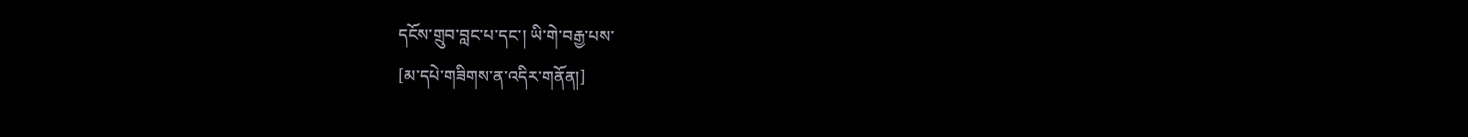དངོས་གྲུབ་བླང་པ་དང་། ཡི་གེ་བརྒྱ་པས་
[མ་དཔེ་གཟིགས་ན་འདིར་གནོན།]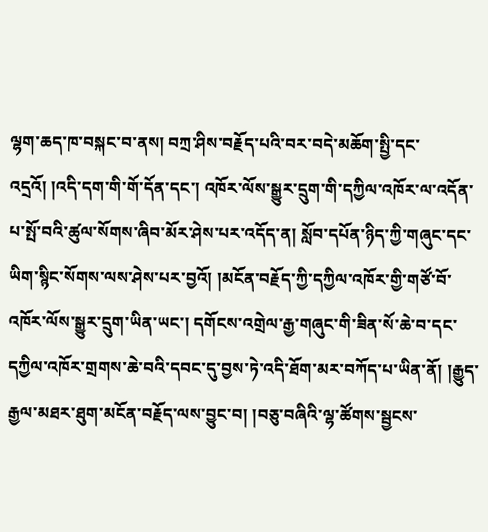ལྷག་ཆད་ཁ་བསྐང་བ་ནས། བཀྲ་ཤིས་བརྗོད་པའི་བར་བདེ་མཆོག་སྤྱི་དང་འདྲའོ། །འདི་དག་གི་གོ་དོན་དང་། འཁོར་ལོས་སྒྱུར་དྲུག་གི་དཀྱིལ་འཁོར་ལ་འདོན་པ་སྤོ་བའི་ཚུལ་སོགས་ཞིབ་མོར་ཤེས་པར་འདོད་ན། སློབ་དཔོན་ཉིད་ཀྱི་གཞུང་དང་ཡིག་སྙིང་སོགས་ལས་ཤེས་པར་བྱའོ། །མངོན་བརྗོད་ཀྱི་དཀྱིལ་འཁོར་གྱི་གཙོ་བོ་འཁོར་ལོས་སྒྱུར་དྲུག་ཡིན་ཡང་། དགོངས་འགྲེལ་རྒྱ་གཞུང་གི་ཟིན་སོ་ཆེ་བ་དང་དཀྱིལ་འཁོར་གྲགས་ཆེ་བའི་དབང་དུ་བྱས་ཏེ་འདི་ཐོག་མར་བཀོད་པ་ཡིན་ནོ། །རྒྱུད་རྒྱལ་མཐར་ཐུག་མངོན་བརྗོད་ལས་བྱུང་བ། །བཅུ་བཞིའི་ལྷ་ཚོགས་སྦྱངས་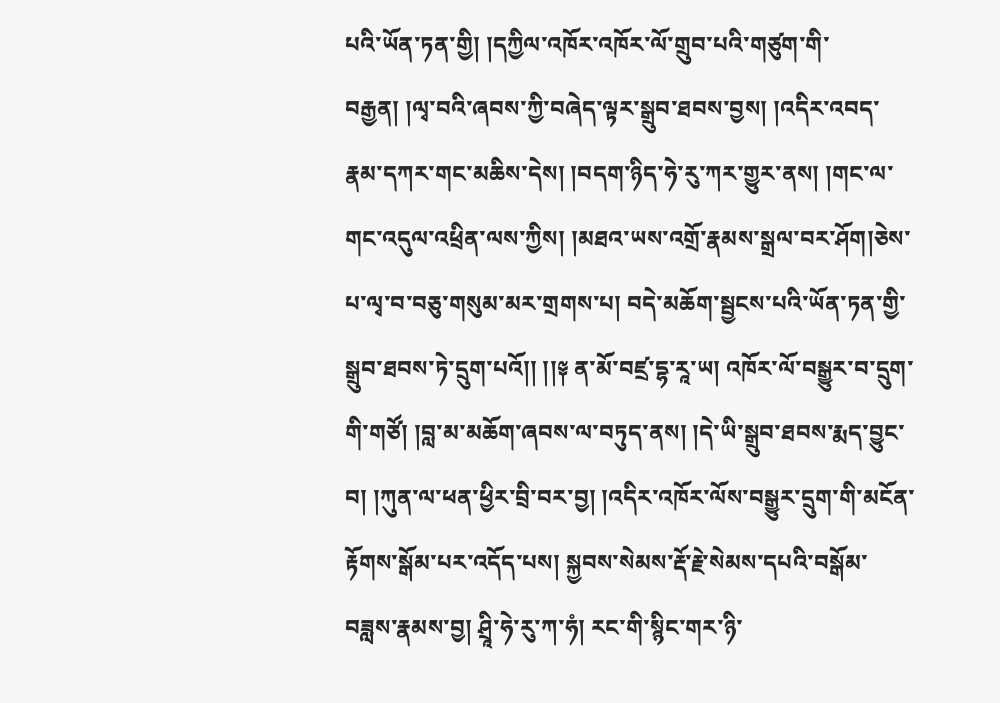པའི་ཡོན་ཏན་གྱི། །དཀྱིལ་འཁོར་འཁོར་ལོ་གྲུབ་པའི་གཙུག་གི་བརྒྱན། །ལྭ་བའི་ཞབས་ཀྱི་བཞེད་ལྟར་སྒྲུབ་ཐབས་བྱས། །འདིར་འབད་རྣམ་དཀར་གང་མཆིས་དེས། །བདག་ཉིད་ཧེ་རུ་ཀར་གྱུར་ནས། །གང་ལ་གང་འདུལ་འཕྲིན་ལས་ཀྱིས། །མཐའ་ཡས་འགྲོ་རྣམས་སྒྲལ་བར་ཤོག།ཅེས་པ་ལྭ་བ་བཅུ་གསུམ་མར་གྲགས་པ། བདེ་མཆོག་སྦྱངས་པའི་ཡོན་ཏན་གྱི་སྒྲུབ་ཐབས་ཏེ་དྲུག་པའོ།། །།༈ ན་མོ་བཛྲ་དྷ་རཱ་ཡ། འཁོར་ལོ་བསྒྱུར་བ་དྲུག་གི་གཙོ། །བླ་མ་མཆོག་ཞབས་ལ་བཏུད་ནས། །དེ་ཡི་སྒྲུབ་ཐབས་རྨད་བྱུང་བ། །ཀུན་ལ་ཕན་ཕྱིར་བྲི་བར་བྱ། །འདིར་འཁོར་ལོས་བསྒྱུར་དྲུག་གི་མངོན་རྟོགས་སྒོམ་པར་འདོད་པས། སྐྱབས་སེམས་རྡོ་རྗེ་སེམས་དཔའི་བསྒོམ་བཟླས་རྣམས་བྱ། ཤྲཱི་ཧེ་རུ་ཀ་ཧཾ། རང་གི་སྙིང་གར་ཉི་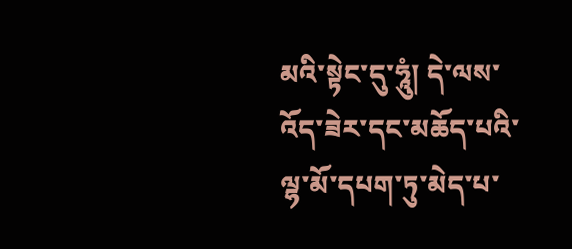མའི་སྟེང་དུ་ཧཱུཾ། དེ་ལས་འོད་ཟེར་དང་མཆོད་པའི་ལྷ་མོ་དཔག་ཏུ་མེད་པ་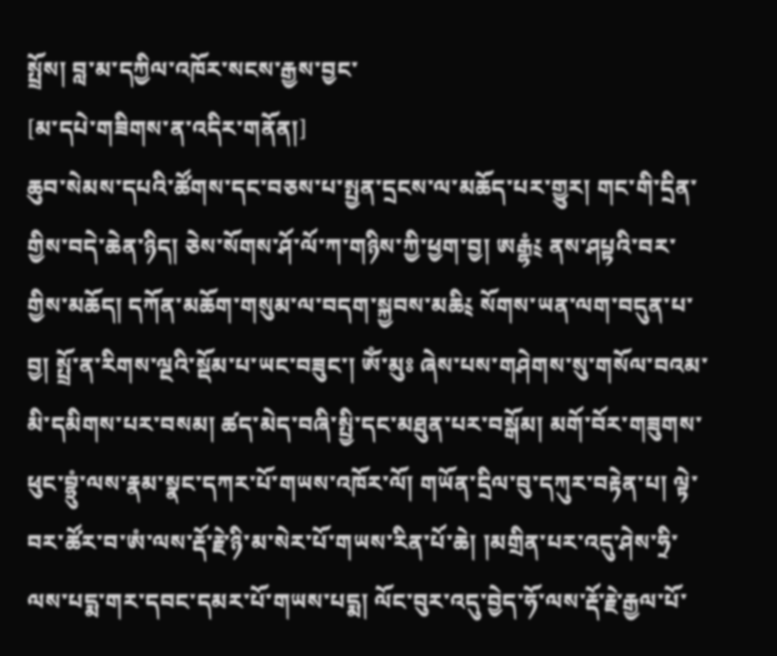སྤྲོས། བླ་མ་དཀྱིལ་འཁོར་སངས་རྒྱས་བྱང་
[མ་དཔེ་གཟིགས་ན་འདིར་གནོན།]
ཆུབ་སེམས་དཔའི་ཚོགས་དང་བཅས་པ་སྤྱན་དྲངས་ལ་མཆོད་པར་གྱུར། གང་གི་དྲིན་གྱིས་བདེ་ཆེན་ཉིད། ཅེས་སོགས་ཤོ་ལོ་ཀ་གཉིས་ཀྱི་ཕྱག་བྱ། ཨརྒྷཾ༴ ནས་ཤཔྟའི་བར་གྱིས་མཆོད། དཀོན་མཆོག་གསུམ་ལ་བདག་སྐྱབས་མཆི༴ སོགས་ཡན་ལག་བདུན་པ་བྱ། སྤྲོ་ན་རིགས་ལྔའི་སྡོམ་པ་ཡང་བཟུང་། ཨོཾ་མུཿ ཞེས་པས་གཤེགས་སུ་གསོལ་བའམ་མི་དམིགས་པར་བསམ། ཚད་མེད་བཞི་སྤྱི་དང་མཐུན་པར་བསྒོམ། མགོ་བོར་གཟུགས་ཕུང་བྷྲུཾ་ལས་རྣམ་སྣང་དཀར་པོ་གཡས་འཁོར་ལོ། གཡོན་དྲིལ་བུ་དཀུར་བརྟེན་པ། ལྟེ་བར་ཚོར་བ་ཨཾ་ལས་རྡོ་རྗེ་ཉི་མ་སེར་པོ་གཡས་རིན་པོ་ཆེ། །མགྲིན་པར་འདུ་ཤེས་ཧྲི་ལས་པདྨ་གར་དབང་དམར་པོ་གཡས་པདྨ། ལོང་བུར་འདུ་བྱེད་ཧོ་ལས་རྡོ་རྗེ་རྒྱལ་པོ་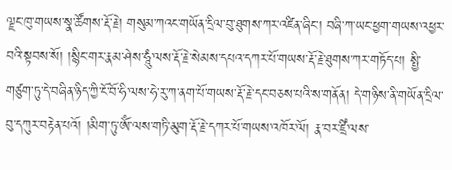ལྗང་ཁུ་གཡས་སྣ་ཚོགས་རྡོ་རྗེ། གསུམ་ཀའང་གཡོན་དྲིལ་བུ་ཐུགས་ཀར་འཛིན་ཞིང་། བཞི་ཀ་ཡང་ཕྱག་གཡས་འཕྱར་བའི་སྟབས་སོ། །སྙིང་གར་རྣམ་ཤེས་ཧཱུཾ་ལས་རྡོ་རྗེ་སེམས་དཔའ་དཀར་པོ་གཡས་རྡོ་རྗེ་ཐུགས་ཀར་གཏོད་པ། སྤྱི་གཙུག་ཏུ་དེ་བཞིན་ཉིད་ཀྱི་ངོ་བོ་ཧི་ལས་ཧེ་རུ་ཀ་ནག་པོ་གཡས་རྡོ་རྗེ་དང་བཅས་པའི་ས་གནོན། དེ་གཉིས་ནི་གཡོན་དྲིལ་བུ་དཀུར་བརྟེན་པའོ། །མིག་ཏུ་ཨོཾ་ལས་གཏི་མུག་རྡོ་རྗེ་དཀར་པོ་གཡས་འཁོར་ལོ། རྣ་བར་ཛྲིཾ་ལས་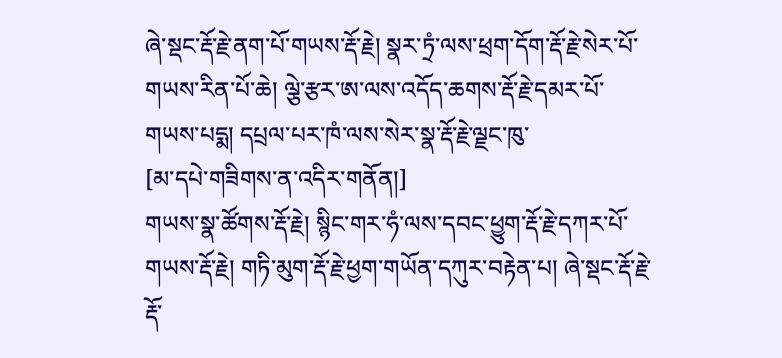ཞེ་སྡང་རྡོ་རྗེ་ནག་པོ་གཡས་རྡོ་རྗེ། སྣར་ཏྲཾ་ལས་ཕྲག་དོག་རྡོ་རྗེ་སེར་པོ་གཡས་རིན་པོ་ཆེ། ལྕེ་རྩར་ཨ་ལས་འདོད་ཆགས་རྡོ་རྗེ་དམར་པོ་གཡས་པདྨ། དཔྲལ་པར་ཁཾ་ལས་སེར་སྣ་རྡོ་རྗེ་ལྗང་ཁུ་
[མ་དཔེ་གཟིགས་ན་འདིར་གནོན།]
གཡས་སྣ་ཚོགས་རྡོ་རྗེ། སྙིང་གར་ཧཾ་ལས་དབང་ཕྱུག་རྡོ་རྗེ་དཀར་པོ་གཡས་རྡོ་རྗེ། གཏི་མུག་རྡོ་རྗེ་ཕྱག་གཡོན་དཀུར་བརྟེན་པ། ཞེ་སྡང་རྡོ་རྗེ་རྡོ་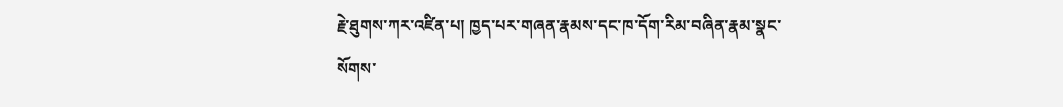རྗེ་ཐུགས་ཀར་འཛིན་པ། ཁྱད་པར་གཞན་རྣམས་དང་ཁ་དོག་རིམ་བཞིན་རྣམ་སྣང་སོགས་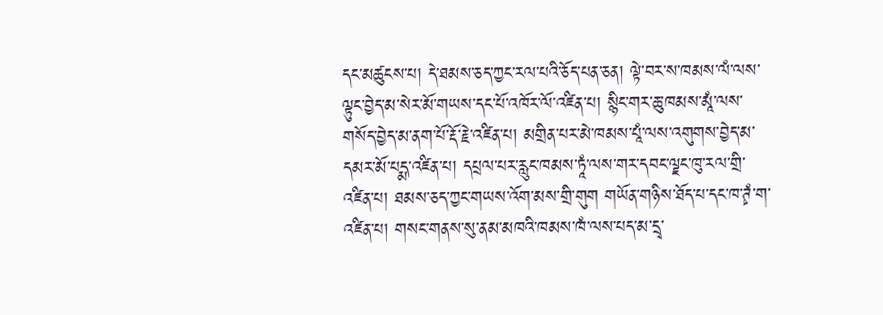དང་མཚུངས་པ། དེ་ཐམས་ཅད་ཀྱང་རལ་པའི་ཅོད་པན་ཅན། ལྟེ་བར་ས་ཁམས་ལཾ་ལས་ལྟུང་བྱེད་མ་སེར་མོ་གཡས་དང་པོ་འཁོར་ལོ་འཛིན་པ། སྙིང་གར་ཆུ་ཁམས་མཱཾ་ལས་གསོད་བྱེད་མ་ནག་པོ་རྡོ་རྗེ་འཛིན་པ། མགྲིན་པར་མེ་ཁམས་པཱཾ་ལས་འགུགས་བྱེད་མ་དམར་མོ་པདྨ་འཛིན་པ། དཔྲལ་པར་རླུང་ཁམས་ཏཱཾ་ལས་གར་དབང་ལྗང་ཁུ་རལ་གྲི་འཛིན་པ། ཐམས་ཅད་ཀྱང་གཡས་འོག་མས་གྲི་གུག གཡོན་གཉིས་ཐོད་པ་དང་ཁ་ཊྭཾ་ག་འཛིན་པ། གསང་གནས་སུ་ནམ་མཁའི་ཁམས་ཁཾ་ལས་པད་མ་དྲྭ་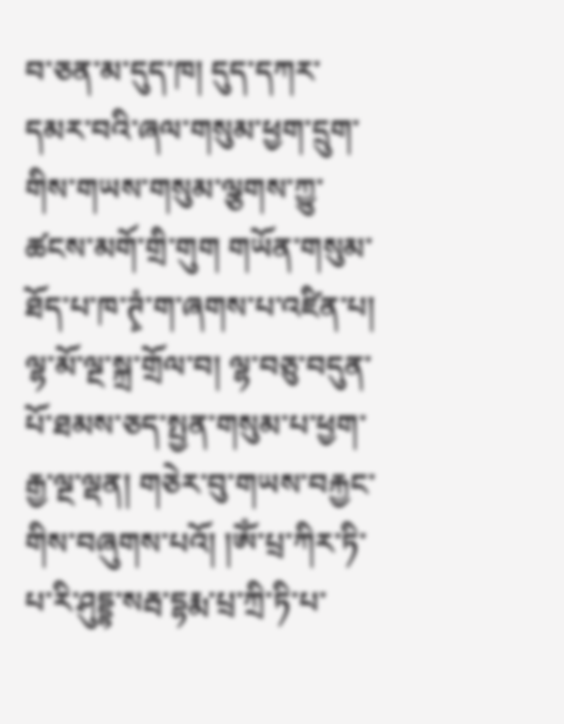བ་ཅན་མ་དུད་ཁ། དུད་དཀར་དམར་བའི་ཞལ་གསུམ་ཕྱག་དྲུག་གིས་གཡས་གསུམ་ལྕགས་ཀྱུ་ཚངས་མགོ་གྲི་གུག གཡོན་གསུམ་ཐོད་པ་ཁ་ཊྭཾ་ག་ཞགས་པ་འཛིན་པ། ལྷ་མོ་ལྔ་སྐྲ་གྲོལ་བ། ལྷ་བཅུ་བདུན་པོ་ཐམས་ཅད་སྤྱན་གསུམ་པ་ཕྱག་རྒྱ་ལྔ་ལྡན། གཅེར་བུ་གཡས་བརྐྱང་གིས་བཞུགས་པའོ། །ཨོཾ་པྲ་ཀིར་ཏི་པ་རི་ཤུདྡྷ་སརྦ་དྷརྨ་པྲ་ཀྲི་ཏི་པ་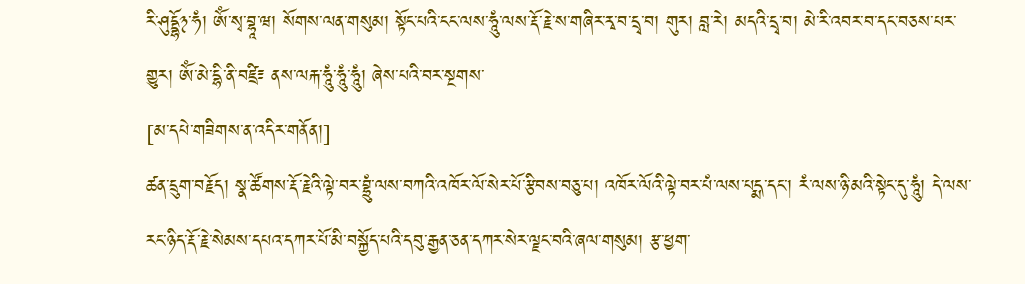རི་ཤུདྡྷོ྅་ཧཾ། ཨོཾ་སྭ་བྷཱ་ཝ། སོགས་ལན་གསུམ། སྟོང་པའི་ངང་ལས་ཧཱུཾ་ལས་རྡོ་རྗེ་ས་གཞིར་རྭ་བ་དྲྭ་བ། གུར། བླ་རེ། མདའི་དྲྭ་བ། མེ་རི་འབར་བ་དང་བཅས་པར་གྱུར། ཨོཾ་མེ་དྷི་ནི་བཛྲི༴ ནས་ལརྐ་ཧཱུཾ་ཧཱུཾ་ཧཱུཾ། ཞེས་པའི་བར་སྔགས་
[མ་དཔེ་གཟིགས་ན་འདིར་གནོན།]
ཚན་དྲུག་བརྗོད། སྣ་ཚོགས་རྡོ་རྗེའི་ལྟེ་བར་བྷྲུཾ་ལས་བཀའི་འཁོར་ལོ་སེར་པོ་རྩིབས་བཅུ་པ། འཁོར་ལོའི་ལྟེ་བར་པཾ་ལས་པདྨ་དང་། རཾ་ལས་ཉི་མའི་སྟེང་དུ་ཧཱུཾ། དེ་ལས་རང་ཉིད་རྡོ་རྗེ་སེམས་དཔའ་དཀར་པོ་མི་བསྐྱོད་པའི་དབུ་རྒྱན་ཅན་དཀར་སེར་ལྗང་བའི་ཞལ་གསུམ། རྩ་ཕྱག་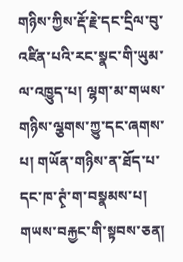གཉིས་ཀྱིས་རྡོ་རྗེ་དང་དྲིལ་བུ་འཛིན་པའི་རང་སྣང་གི་ཡུམ་ལ་འཁྱུད་པ། ལྷག་མ་གཡས་གཉིས་ལྕགས་ཀྱུ་དང་ཞགས་པ། གཡོན་གཉིས་ན་ཐོད་པ་དང་ཁ་ཊྭཾ་ག་བསྣམས་པ། གཡས་བརྐྱང་གི་སྟབས་ཅན།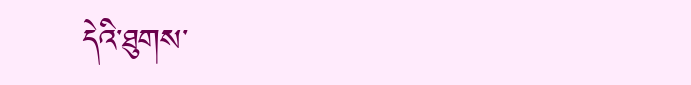དེའི་ཐུགས་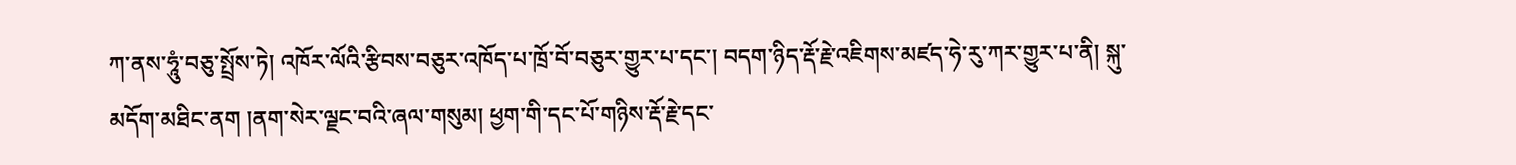ཀ་ནས་ཧཱུཾ་བཅུ་སྤྲོས་ཏེ། འཁོར་ལོའི་རྩིབས་བཅུར་འཁོད་པ་ཁྲོ་བོ་བཅུར་གྱུར་པ་དང་། བདག་ཉིད་རྡོ་རྗེ་འཇིགས་མཛད་ཧེ་རུ་ཀར་གྱུར་པ་ནི། སྐུ་མདོག་མཐིང་ནག །ནག་སེར་ལྗང་བའི་ཞལ་གསུམ། ཕྱག་གི་དང་པོ་གཉིས་རྡོ་རྗེ་དང་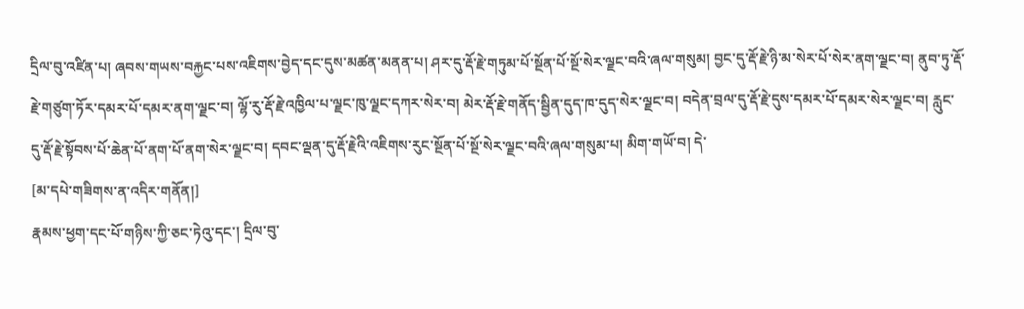དྲིལ་བུ་འཛིན་པ། ཞབས་གཡས་བརྐྱང་པས་འཇིགས་བྱེད་དང་དུས་མཚན་མནན་པ། ཤར་དུ་རྡོ་རྗེ་གཏུམ་པོ་སྔོན་པོ་སྔོ་སེར་ལྗང་བའི་ཞལ་གསུམ། བྱང་དུ་རྡོ་རྗེ་ཉི་མ་སེར་པོ་སེར་ནག་ལྗང་བ། ནུབ་ཏུ་རྡོ་རྗེ་གཙུག་ཏོར་དམར་པོ་དམར་ནག་ལྗང་བ། ལྷོ་རུ་རྡོ་རྗེ་འཁྱིལ་པ་ལྗང་ཁུ་ལྗང་དཀར་སེར་བ། མེར་རྡོ་རྗེ་གནོད་སྦྱིན་དུད་ཁ་དུད་སེར་ལྗང་བ། བདེན་བྲལ་དུ་རྡོ་རྗེ་དུས་དམར་པོ་དམར་སེར་ལྗང་བ། རླུང་དུ་རྡོ་རྗེ་སྟོབས་པོ་ཆེན་པོ་ནག་པོ་ནག་སེར་ལྗང་བ། དབང་ལྡན་དུ་རྡོ་རྗེའི་འཇིགས་རུང་སྔོན་པོ་སྔོ་སེར་ལྗང་བའི་ཞལ་གསུམ་པ། མིག་གཡོ་བ། དེ་
[མ་དཔེ་གཟིགས་ན་འདིར་གནོན།]
རྣམས་ཕྱག་དང་པོ་གཉིས་ཀྱི་ཅང་ཏེའུ་དང་། དྲིལ་བུ་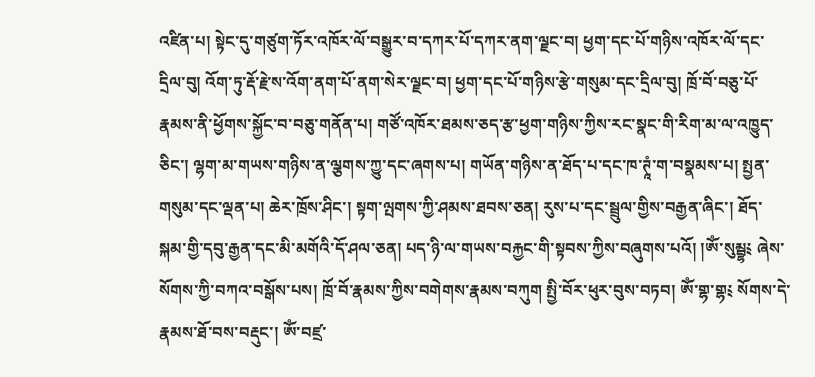འཛིན་པ། སྟེང་དུ་གཙུག་ཏོར་འཁོར་ལོ་བསྒྱུར་བ་དཀར་པོ་དཀར་ནག་ལྗང་བ། ཕྱག་དང་པོ་གཉིས་འཁོར་ལོ་དང་དྲིལ་བུ། འོག་ཏུ་རྡོ་རྗེ་ས་འོག་ནག་པོ་ནག་སེར་ལྗང་བ། ཕྱག་དང་པོ་གཉིས་རྩེ་གསུམ་དང་དྲིལ་བུ། ཁྲོ་བོ་བཅུ་པོ་རྣམས་ནི་ཕྱོགས་སྐྱོང་བ་བཅུ་གནོན་པ། གཙོ་འཁོར་ཐམས་ཅད་རྩ་ཕྱག་གཉིས་ཀྱིས་རང་སྣང་གི་རིག་མ་ལ་འཁྱུད་ཅིང་། ལྷག་མ་གཡས་གཉིས་ན་ལྕགས་ཀྱུ་དང་ཞགས་པ། གཡོན་གཉིས་ན་ཐོད་པ་དང་ཁ་ཊཱཾ་ག་བསྣམས་པ། སྤྱན་གསུམ་དང་ལྡན་པ། ཆེར་ཁྲོས་ཤིང་། སྟག་ལྤགས་ཀྱི་ཤམས་ཐབས་ཅན། རུས་པ་དང་སྦྲུལ་གྱིས་བརྒྱན་ཞིང་། ཐོད་སྐམ་གྱི་དབུ་རྒྱན་དང་མི་མགོའི་དོ་ཤལ་ཅན། པད་ཉི་ལ་གཡས་བརྐྱང་གི་སྟབས་ཀྱིས་བཞུགས་པའོ། །ཨོཾ་སུམྦྷ༴ ཞེས་སོགས་ཀྱི་བཀའ་བསྒོས་པས། ཁྲོ་བོ་རྣམས་ཀྱིས་བགེགས་རྣམས་བཀུག སྤྱི་བོར་ཕུར་བུས་བཏབ། ཨོཾ་གྷ་གྷ༴ སོགས་དེ་རྣམས་ཐོ་བས་བརྡུང་། ཨོཾ་བཛྲ་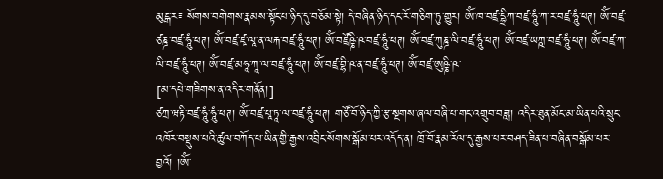མུངྒ་ར༴ སོགས་བགེགས་རྣམས་སྟོང་པ་ཉིད་དུ་བཅོམ་སྟེ། དེ་བཞིན་ཉིད་དང་རོ་གཅིག་ཏུ་གྱུར། ཨོཾ་ཁ་བཛྲ་དྷྲིཀ་བཛྲ་ཧཱུཾ་ཀ་ར་བཛྲ་ཧཱུཾ་ཕཊ། ཨོཾ་བཛྲ་ཙཎྜ་བཛྲ་ཧཱུཾ་ཕཊ། ཨོཾ་བཛྲ་ཛྭ་ལཱ་ན་ལརྐ་བཛྲ་ཧཱུཾ་ཕཊ། ཨོཾ་བཛྲོཥྞི་ཥ་བཛྲ་ཧཱུཾ་ཕཊ། ཨོཾ་བཛྲ་ཀུཎྜ་ལི་བཛྲ་ཧཱུཾ་ཕཊ། ཨོཾ་བཛྲ་ཡཀྵ་བཛྲ་ཧཱུཾ་ཕཊ། ཨོཾ་བཛྲ་ཀ་ལི་བཛྲ་ཧཱུཾ་ཕཊ། ཨོཾ་བཛྲ་མཧཱ་ཀཱ་ལ་བཛྲ་ཧཱུཾ་ཕཊ། ཨོཾ་བཛྲ་བྷི་ཥ་ན་བཛྲ་ཧཱུཾ་ཕཊ། ཨོཾ་བཛྲ་ཨུཥྞི་ཥ་
[མ་དཔེ་གཟིགས་ན་འདིར་གནོན།]
ཙཀྲ་ཝརྟི་བཛྲ་ཧཱུཾ་ཧཱུཾ་ཕཊ། ཨོཾ་བཛྲ་པཱ་ཏཱ་ལ་བཛྲ་ཧཱུཾ་ཕཊ། གཙོ་བོ་ཉིད་ཀྱི་རྩ་སྔགས་ཞལ་བཞི་པ་གང་འགྲུབ་བཟླ། འདིར་ཐུན་མོང་མ་ཡིན་པའི་སྲུང་འཁོར་བསྡུས་པའི་ཚུལ་བཀོད་པ་ཡིན་གྱི་རྒྱས་འབྲིང་སོགས་སྒོམ་པར་འདོད་ན། ཁྲོ་བོ་རྣམ་རོལ་དུ་རྒྱས་པར་བཤད་ཟིན་པ་བཞིན་བསྒོམ་པར་བྱའོ། །ཨོཾ་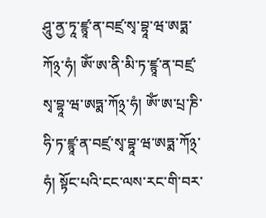ཤཱུ་ནྱ་ཏཱ་ཛྙཱ་ན་བཛྲ་སྭ་བྷཱ་ཝ་ཨཏྨ་ཀོ྅་ཧཾ། ཨོཾ་ཨ་ནི་མི་ཏ་ཛྙཱ་ན་བཛྲ་སྭ་བྷཱ་ཝ་ཨཏྨ་ཀོ྅་ཧཾ། ཨོཾ་ཨ་པྲ་ཎི་ཧི་ཏ་ཛྙཱ་ན་བཛྲ་སྭ་བྷཱ་ཝ་ཨཏྨ་ཀོ྅་ཧཾ། སྟོང་པའི་ངང་ལས་རང་གི་བར་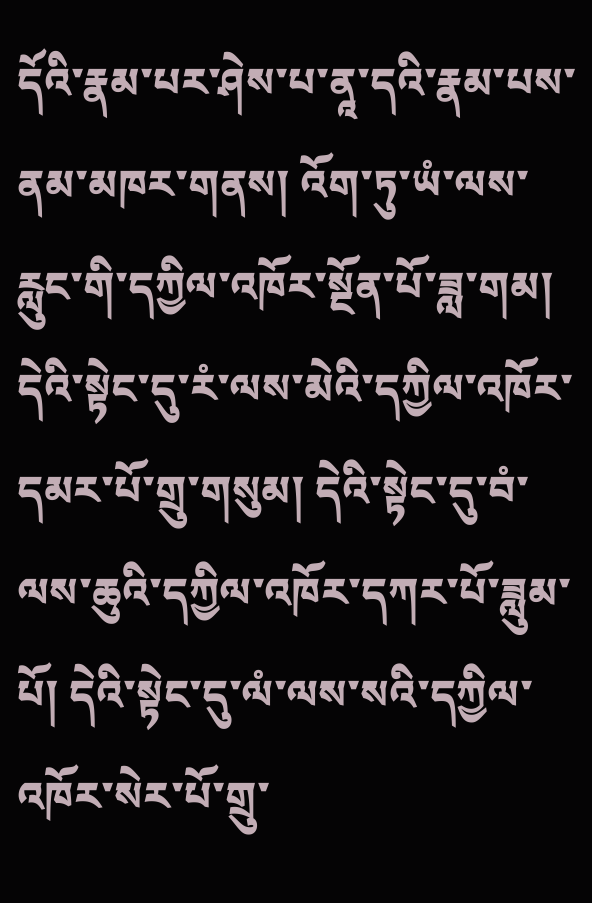དོའི་རྣམ་པར་ཤེས་པ་ནཱ་དའི་རྣམ་པས་ནམ་མཁར་གནས། འོག་ཏུ་ཡཾ་ལས་རླུང་གི་དཀྱིལ་འཁོར་སྔོན་པོ་ཟླ་གམ། དེའི་སྟེང་དུ་རཾ་ལས་མེའི་དཀྱིལ་འཁོར་དམར་པོ་གྲུ་གསུམ། དེའི་སྟེང་དུ་བཾ་ལས་ཆུའི་དཀྱིལ་འཁོར་དཀར་པོ་ཟླུམ་པོ། དེའི་སྟེང་དུ་ལཾ་ལས་སའི་དཀྱིལ་འཁོར་སེར་པོ་གྲུ་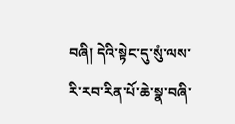བཞི། དེའི་སྟེང་དུ་སུཾ་ལས་རི་རབ་རིན་པོ་ཆེ་སྣ་བཞི་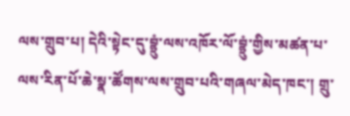ལས་གྲུབ་པ། དེའི་སྟེང་དུ་བྷྲུཾ་ལས་འཁོར་ལོ་བྷྲུཾ་གྱིས་མཚན་པ་ལས་རིན་པོ་ཆེ་སྣ་ཚོགས་ལས་གྲུབ་པའི་གཞལ་མེད་ཁང་། གྲུ་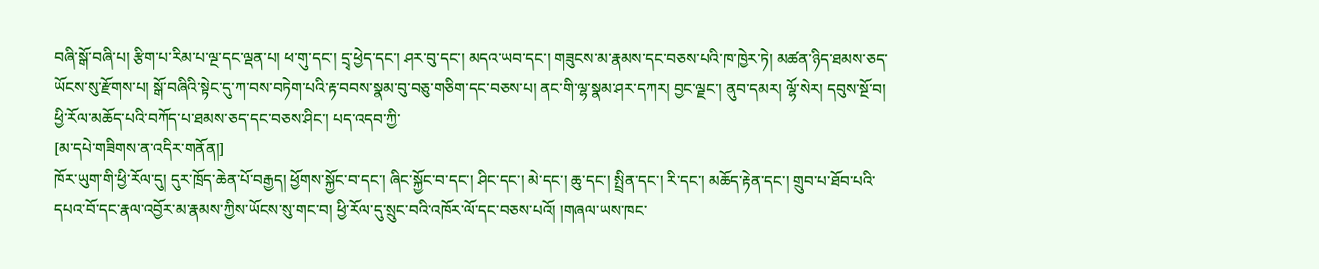བཞི་སྒོ་བཞི་པ། རྩིག་པ་རིམ་པ་ལྔ་དང་ལྡན་པ། ཕ་གུ་དང་། དྲྭ་ཕྱེད་དང་། ཤར་བུ་དང་། མདའ་ཡབ་དང་། གཟུངས་མ་རྣམས་དང་བཅས་པའི་ཁ་ཁྱེར་ཏེ། མཚན་ཉིད་ཐམས་ཅད་ཡོངས་སུ་རྫོགས་པ། སྒོ་བཞིའི་སྟེང་དུ་ཀ་བས་བཏེག་པའི་རྟ་བབས་སྣམ་བུ་བཅུ་གཅིག་དང་བཅས་པ། ནང་གི་ལྷ་སྣམ་ཤར་དཀར། བྱང་ལྗང་། ནུབ་དམར། ལྷོ་སེར། དབུས་སྔོ་བ། ཕྱི་རོལ་མཆོད་པའི་བཀོད་པ་ཐམས་ཅད་དང་བཅས་ཤིང་། པད་འདབ་ཀྱི་
[མ་དཔེ་གཟིགས་ན་འདིར་གནོན།]
ཁོར་ཡུག་གི་ཕྱི་རོལ་དུ། དུར་ཁྲོད་ཆེན་པོ་བརྒྱད། ཕྱོགས་སྐྱོང་བ་དང་། ཞིང་སྐྱོང་བ་དང་། ཤིང་དང་། མེ་དང་། ཆུ་དང་། སྤྲིན་དང་། རི་དང་། མཆོད་རྟེན་དང་། གྲུབ་པ་ཐོབ་པའི་དཔའ་བོ་དང་རྣལ་འབྱོར་མ་རྣམས་ཀྱིས་ཡོངས་སུ་གང་བ། ཕྱི་རོལ་དུ་སྲུང་བའི་འཁོར་ལོ་དང་བཅས་པའོ། །གཞལ་ཡས་ཁང་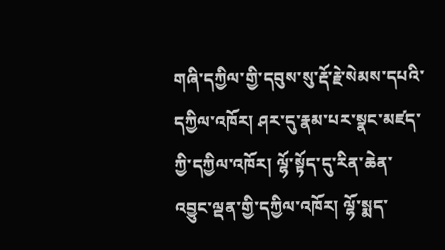གཞི་དཀྱིལ་གྱི་དབུས་སུ་རྡོ་རྗེ་སེམས་དཔའི་དཀྱིལ་འཁོར། ཤར་དུ་རྣམ་པར་སྣང་མཛད་ཀྱི་དཀྱིལ་འཁོར། ལྷོ་སྟོད་དུ་རིན་ཆེན་འབྱུང་ལྡན་གྱི་དཀྱིལ་འཁོར། ལྷོ་སྨད་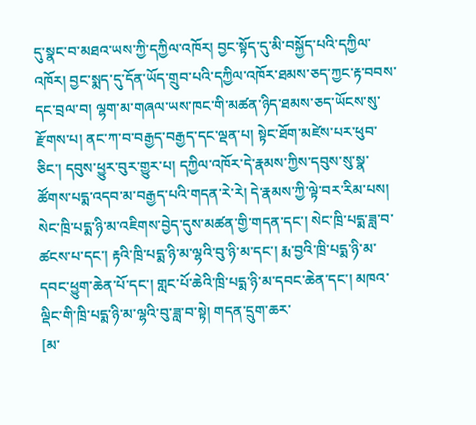དུ་སྣང་བ་མཐའ་ཡས་ཀྱི་དཀྱིལ་འཁོར། བྱང་སྟོད་དུ་མི་བསྐྱོད་པའི་དཀྱིལ་འཁོར། བྱང་སྨད་དུ་དོན་ཡོད་གྲུབ་པའི་དཀྱིལ་འཁོར་ཐམས་ཅད་ཀྱང་རྟ་བབས་དང་བྲལ་བ། ལྷག་མ་གཞལ་ཡས་ཁང་གི་མཚན་ཉིད་ཐམས་ཅད་ཡོངས་སུ་རྫོགས་པ། ནང་ཀ་བ་བརྒྱད་བརྒྱད་དང་ལྡན་པ། སྟེང་ཐོག་མཛེས་པར་ཕུབ་ཅིང་། དབུས་ཕྱུར་བུར་གྱུར་པ། དཀྱིལ་འཁོར་དེ་རྣམས་ཀྱིས་དབུས་སུ་སྣ་ཚོགས་པདྨ་འདབ་མ་བརྒྱད་པའི་གདན་རེ་རེ། དེ་རྣམས་ཀྱི་ལྟེ་བར་རིམ་པས། སེང་ཁྲི་པདྨ་ཉི་མ་འཇིགས་བྱེད་དུས་མཚན་གྱི་གདན་དང་། སེང་ཁྲི་པདྨ་ཟླ་བ་ཚངས་པ་དང་། རྟའི་ཁྲི་པདྨ་ཉི་མ་ལྷའི་བུ་ཉི་མ་དང་། རྨ་བྱའི་ཁྲི་པདྨ་ཉི་མ་དབང་ཕྱུག་ཆེན་པོ་དང་། གླང་པོ་ཆེའི་ཁྲི་པདྨ་ཉི་མ་དབང་ཆེན་དང་། མཁའ་ལྡིང་གི་ཁྲི་པདྨ་ཉི་མ་ལྷའི་བུ་ཟླ་བ་སྟེ། གདན་དྲུག་ཆར་
[མ་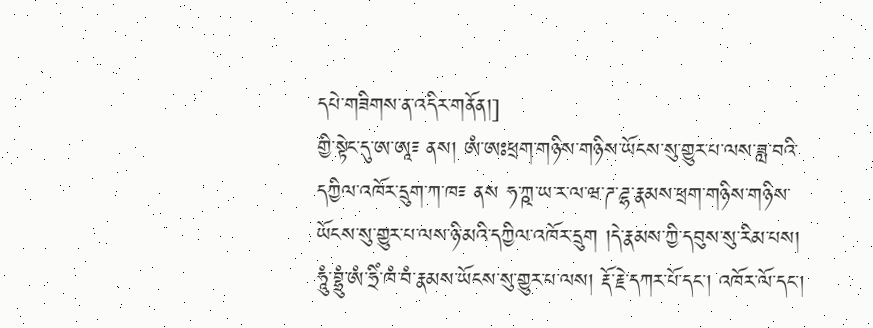དཔེ་གཟིགས་ན་འདིར་གནོན།]
གྱི་སྟེང་དུ་ཨ་ཨཱ༴ ནས། ཨཾ་ཨཿཕྲག་གཉིས་གཉིས་ཡོངས་སུ་གྱུར་པ་ལས་ཟླ་བའི་དཀྱིལ་འཁོར་དྲུག་ཀ་ཁ༴ ནས ཧ་ཀྵ་ཡ་ར་ལ་ཝ་ཌ་ཌྷ་རྣམས་ཕྲག་གཉིས་གཉིས་ཡོངས་སུ་གྱུར་པ་ལས་ཉི་མའི་དཀྱིལ་འཁོར་དྲུག །དེ་རྣམས་ཀྱི་དབུས་སུ་རིམ་པས། ཧཱུཾ་བྷྲུཾ་ཨཾ་ཧྲིཾ་ཁཾ་བཾ་རྣམས་ཡོངས་སུ་གྱུར་པ་ལས། རྡོ་རྗེ་དཀར་པོ་དང་། འཁོར་ལོ་དང་།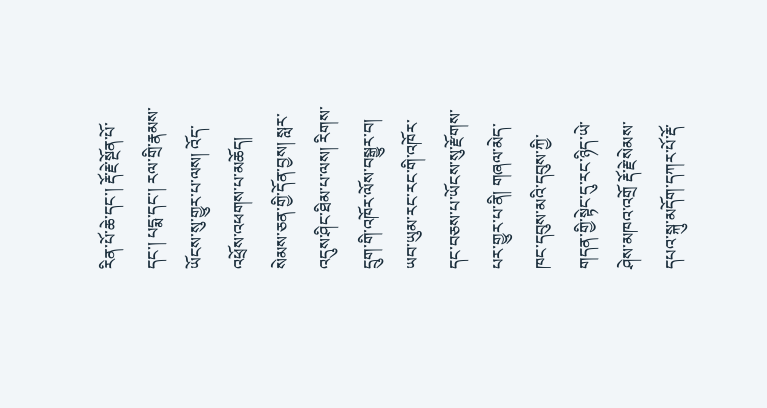རིན་པོ་ཆེ་དང་། རྡོ་རྗེ་སྔོན་པོ་དང་། པདྨ་དང་། རལ་གྲི་རྣམས་ཡོངས་སུ་གྱུར་པ་ལས། འོད་འཕྲོས་འཕགས་པ་མཆོད། སེམས་ཅན་གྱི་དོན་བྱས། སླར་འདུས་ཤིང་ཐིམ་པ་ལས། རིགས་དྲུག་གི་འཁོར་ལོས་བསྒྱུར་བ། ཡབ་ཡུམ་རང་རང་གི་འཁོར་དང་བཅས་པ་ཡོངས་སུ་རྫོགས་པར་གྱུར་པ་ནི། གཞལ་མེད་ཁང་དབུས་མའི་དབུས་ཀྱི་གདན་གྱི་སྟེང་དུ་རང་ཉིད་ཡེ་ཤེས་མཁའ་འགྲོ རྡོ་རྗེ་སེམས་དཔའ་སྐུ་མདོག་དཀར་པོ་རྡོ་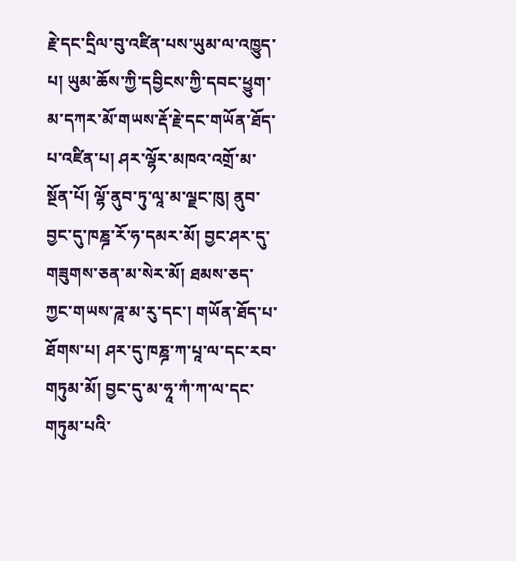རྗེ་དང་དྲིལ་བུ་འཛིན་པས་ཡུམ་ལ་འཁྱུད་པ། ཡུམ་ཆོས་ཀྱི་དབྱིངས་ཀྱི་དབང་ཕྱུག་མ་དཀར་མོ་གཡས་རྡོ་རྗེ་དང་གཡོན་ཐོད་པ་འཛིན་པ། ཤར་ལྷོར་མཁའ་འགྲོ་མ་སྔོན་པོ། ལྷོ་ནུབ་ཏུ་ལཱ་མ་ལྗང་ཁུ། ནུབ་བྱང་དུ་ཁཎྜ་རོ་ཧ་དམར་མོ། བྱང་ཤར་དུ་གཟུགས་ཅན་མ་སེར་མོ། ཐམས་ཅད་ཀྱང་གཡས་ཌཱ་མ་རུ་དང་། གཡོན་ཐོད་པ་ཐོགས་པ། ཤར་དུ་ཁཎྜ་ཀ་པཱ་ལ་དང་རབ་གཏུམ་མོ། བྱང་དུ་མ་ཧཱ་ཀཾ་ཀ་ལ་དང་གཏུམ་པའི་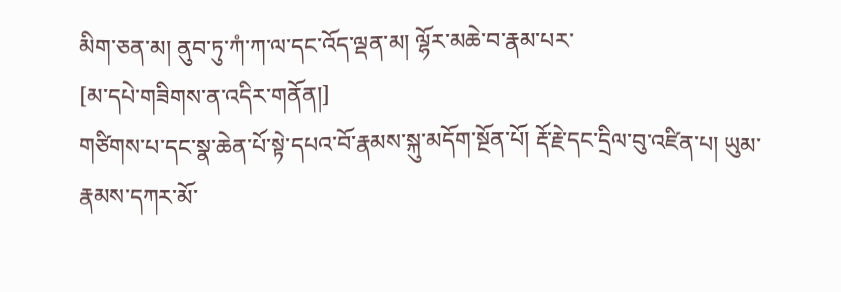མིག་ཅན་མ། ནུབ་ཏུ་ཀཾ་ཀ་ལ་དང་འོད་ལྡན་མ། ལྷོར་མཆེ་བ་རྣམ་པར་
[མ་དཔེ་གཟིགས་ན་འདིར་གནོན།]
གཙིགས་པ་དང་སྣ་ཆེན་པོ་སྟེ་དཔའ་བོ་རྣམས་སྐུ་མདོག་སྔོན་པོ། རྡོ་རྗེ་དང་དྲིལ་བུ་འཛིན་པ། ཡུམ་རྣམས་དཀར་མོ་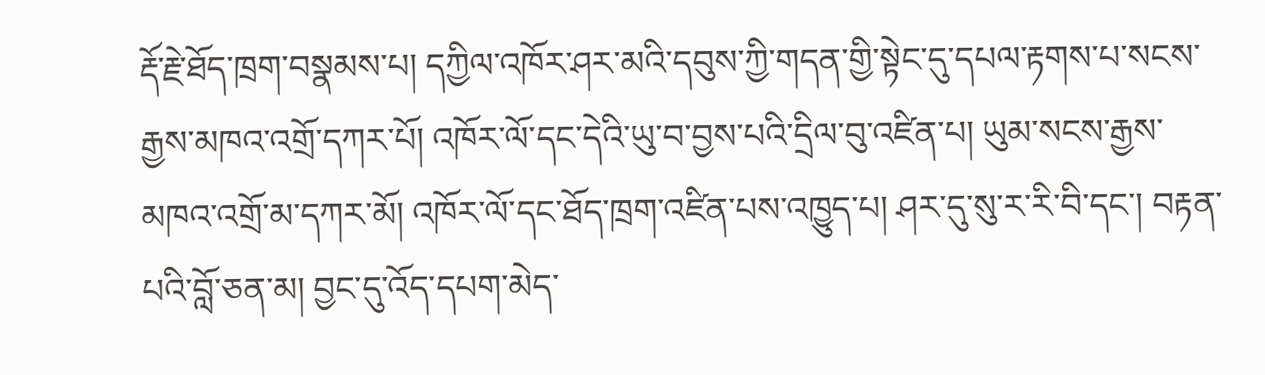རྡོ་རྗེ་ཐོད་ཁྲག་བསྣམས་པ། དཀྱིལ་འཁོར་ཤར་མའི་དབུས་ཀྱི་གདན་གྱི་སྟེང་དུ་དཔལ་རྟགས་པ་སངས་རྒྱས་མཁའ་འགྲོ་དཀར་པོ། འཁོར་ལོ་དང་དེའི་ཡུ་བ་བྱས་པའི་དྲིལ་བུ་འཛིན་པ། ཡུམ་སངས་རྒྱས་མཁའ་འགྲོ་མ་དཀར་མོ། འཁོར་ལོ་དང་ཐོད་ཁྲག་འཛིན་པས་འཁྱུད་པ། ཤར་དུ་སུ་ར་རི་བི་དང་། བརྟན་པའི་བློ་ཅན་མ། བྱང་དུ་འོད་དཔག་མེད་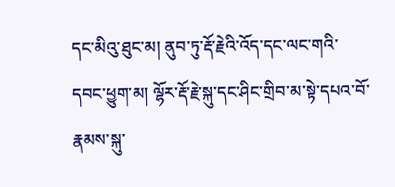དང་མིའུ་ཐུང་མ། ནུབ་ཏུ་རྡོ་རྗེའི་འོད་དང་ལང་གའི་དབང་ཕྱུག་མ། ལྷོར་རྡོ་རྗེ་སྐུ་དང་ཤིང་གྲིབ་མ་སྟེ་དཔའ་བོ་རྣམས་སྐུ་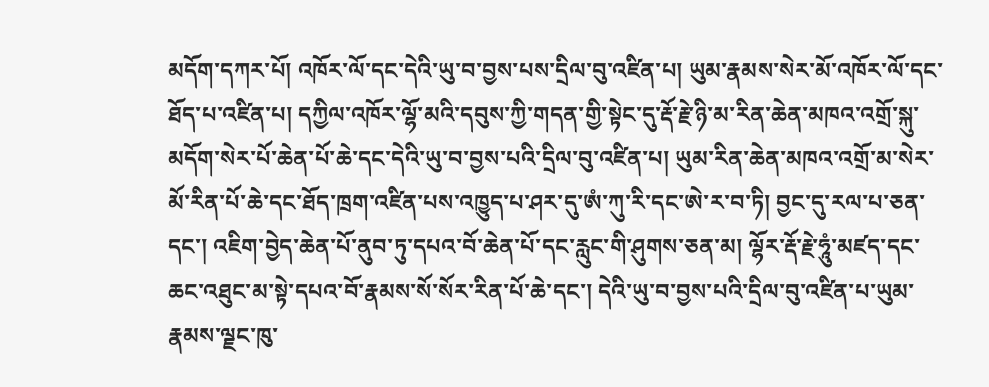མདོག་དཀར་པོ། འཁོར་ལོ་དང་དེའི་ཡུ་བ་བྱས་པས་དྲིལ་བུ་འཛིན་པ། ཡུམ་རྣམས་སེར་མོ་འཁོར་ལོ་དང་ཐོད་པ་འཛིན་པ། དཀྱིལ་འཁོར་ལྷོ་མའི་དབུས་ཀྱི་གདན་གྱི་སྟེང་དུ་རྡོ་རྗེ་ཉི་མ་རིན་ཆེན་མཁའ་འགྲོ་སྐུ་མདོག་སེར་པོ་ཆེན་པོ་ཆེ་དང་དེའི་ཡུ་བ་བྱས་པའི་དྲིལ་བུ་འཛིན་པ། ཡུམ་རིན་ཆེན་མཁའ་འགྲོ་མ་སེར་མོ་རིན་པོ་ཆེ་དང་ཐོད་ཁྲག་འཛིན་པས་འཁྱུད་པ་ཤར་དུ་ཨཾ་ཀུ་རི་དང་ཨེ་ར་བ་ཏི། བྱང་དུ་རལ་པ་ཅན་དང་། འཇིག་བྱེད་ཆེན་པོ་ནུབ་ཏུ་དཔའ་བོ་ཆེན་པོ་དང་རླུང་གི་ཤུགས་ཅན་མ། ལྷོར་རྡོ་རྗེ་ཧཱུཾ་མཛད་དང་ཆང་འཐུང་མ་སྟེ་དཔའ་བོ་རྣམས་སོ་སོར་རིན་པོ་ཆེ་དང་། དེའི་ཡུ་བ་བྱས་པའི་དྲིལ་བུ་འཛིན་པ་ཡུམ་རྣམས་ལྗང་ཁུ་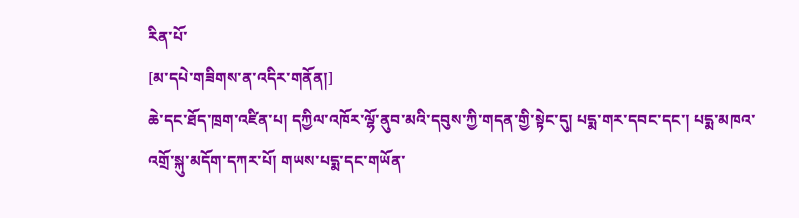རིན་པོ་
[མ་དཔེ་གཟིགས་ན་འདིར་གནོན།]
ཆེ་དང་ཐོད་ཁྲག་འཛིན་པ། དཀྱིལ་འཁོར་ལྷོ་ནུབ་མའི་དབུས་ཀྱི་གདན་གྱི་སྟེང་དུ། པདྨ་གར་དབང་དང་། པདྨ་མཁའ་འགྲོ་སྐུ་མདོག་དཀར་པོ། གཡས་པདྨ་དང་གཡོན་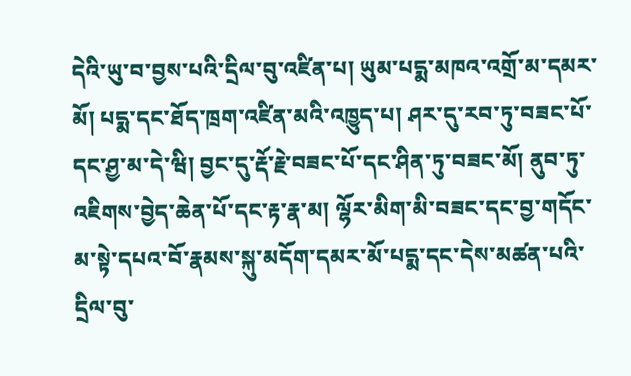དེའི་ཡུ་བ་བྱས་པའི་དྲིལ་བུ་འཛིན་པ། ཡུམ་པདྨ་མཁའ་འགྲོ་མ་དམར་མོ། པདྨ་དང་ཐོད་ཁྲག་འཛིན་མའི་འཁྱུད་པ། ཤར་དུ་རབ་ཏུ་བཟང་པོ་དང་ཤྱ་མ་དེ་ཝི། བྱང་དུ་རྡོ་རྗེ་བཟང་པོ་དང་ཤིན་ཏུ་བཟང་མོ། ནུབ་ཏུ་འཇིགས་བྱེད་ཆེན་པོ་དང་རྟ་རྣ་མ། ལྷོར་མིག་མི་བཟང་དང་བྱ་གདོང་མ་སྟེ་དཔའ་བོ་རྣམས་སྐུ་མདོག་དམར་མོ་པདྨ་དང་དེས་མཚན་པའི་དྲིལ་བུ་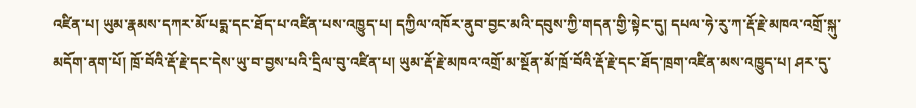འཛིན་པ། ཡུམ་རྣམས་དཀར་མོ་པདྨ་དང་ཐོད་པ་འཛིན་པས་འཁྱུད་པ། དཀྱིལ་འཁོར་ནུབ་བྱང་མའི་དབུས་ཀྱི་གདན་གྱི་སྟེང་དུ། དཔལ་ཧེ་རུ་ཀ་རྡོ་རྗེ་མཁའ་འགྲོ་སྐུ་མདོག་ནག་པོ། ཁྲོ་བོའི་རྡོ་རྗེ་དང་དེས་ཡུ་བ་བྱས་པའི་དྲིལ་བུ་འཛིན་པ། ཡུམ་རྡོ་རྗེ་མཁའ་འགྲོ་མ་སྔོན་མོ་ཁྲོ་བོའི་རྡོ་རྗེ་དང་ཐོད་ཁྲག་འཛིན་མས་འཁྱུད་པ། ཤར་དུ་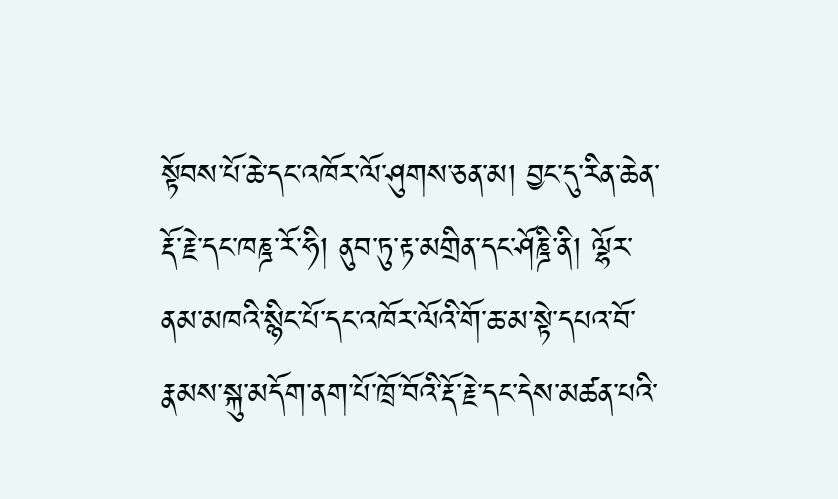སྟོབས་པོ་ཆེ་དང་འཁོར་ལོ་ཤུགས་ཅན་མ། བྱང་དུ་རིན་ཆེན་རྡོ་རྗེ་དང་ཁཎྜ་རོ་ཧི། ནུབ་ཏུ་རྟ་མགྲིན་དང་ཤོཎྜི་ནི། ལྷོར་ནམ་མཁའི་སྙིང་པོ་དང་འཁོར་ལོའི་གོ་ཆ་མ་སྟེ་དཔའ་བོ་རྣམས་སྐུ་མདོག་ནག་པོ་ཁྲོ་བོའི་རྡོ་རྗེ་དང་དེས་མཚན་པའི་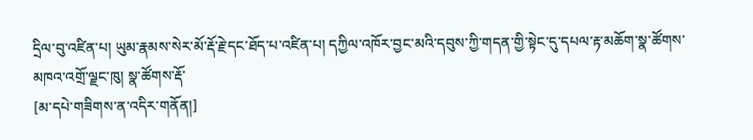དྲིལ་བུ་འཛིན་པ། ཡུམ་རྣམས་སེར་མོ་རྡོ་རྗེ་དང་ཐོད་པ་འཛིན་པ། དཀྱིལ་འཁོར་བྱང་མའི་དབུས་ཀྱི་གདན་གྱི་སྟེང་དུ་དཔལ་རྟ་མཆོག་སྣ་ཚོགས་མཁའ་འགྲོ་ལྗང་ཁུ། སྣ་ཚོགས་རྡོ་
[མ་དཔེ་གཟིགས་ན་འདིར་གནོན།]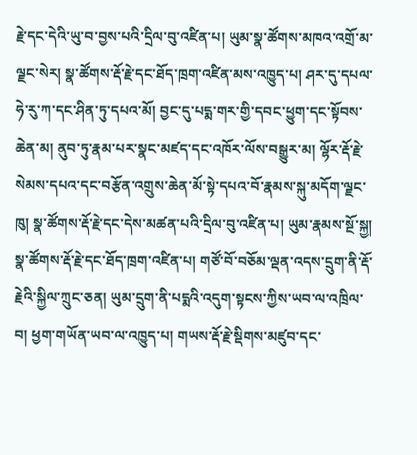རྗེ་དང་དེའི་ཡུ་བ་བྱས་པའི་དྲིལ་བུ་འཛིན་པ། ཡུམ་སྣ་ཚོགས་མཁའ་འགྲོ་མ་ལྗང་སེར། སྣ་ཚོགས་རྡོ་རྗེ་དང་ཐོད་ཁྲག་འཛིན་མས་འཁྱུད་པ། ཤར་དུ་དཔལ་ཧེ་རུ་ཀ་དང་ཤིན་ཏུ་དཔའ་མོ། བྱང་དུ་པདྨ་གར་གྱི་དབང་ཕྱུག་དང་སྟོབས་ཆེན་མ། ནུབ་ཏུ་རྣམ་པར་སྣང་མཛད་དང་འཁོར་ལོས་བསྒྱུར་མ། ལྷོར་རྡོ་རྗེ་སེམས་དཔའ་དང་བརྩོན་འགྲུས་ཆེན་མོ་སྟེ་དཔའ་བོ་རྣམས་སྐུ་མདོག་ལྗང་ཁུ། སྣ་ཚོགས་རྡོ་རྗེ་དང་དེས་མཚན་པའི་དྲིལ་བུ་འཛིན་པ། ཡུམ་རྣམས་སྔོ་སྐྱ། སྣ་ཚོགས་རྡོ་རྗེ་དང་ཐོད་ཁྲག་འཛིན་པ། གཙོ་བོ་བཅོམ་ལྡན་འདས་དྲུག་ནི་རྡོ་རྗེའི་སྐྱིལ་ཀྲུང་ཅན། ཡུམ་དྲུག་ནི་པདྨའི་འདུག་སྟངས་ཀྱིས་ཡབ་ལ་འཁྲིལ་བ། ཕྱག་གཡོན་ཡབ་ལ་འཁྱུད་པ། གཡས་རྡོ་རྗེ་སྡིགས་མཛུབ་དང་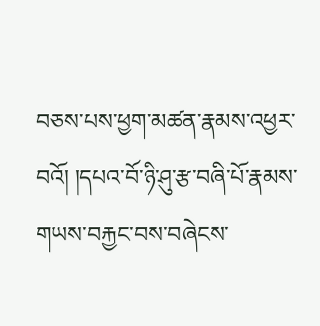བཅས་པས་ཕྱག་མཚན་རྣམས་འཕྱར་བའོ། །དཔའ་བོ་ཉི་ཤུ་རྩ་བཞི་པོ་རྣམས་གཡས་བརྐྱང་བས་བཞེངས་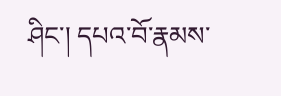ཤིང་། དཔའ་བོ་རྣམས་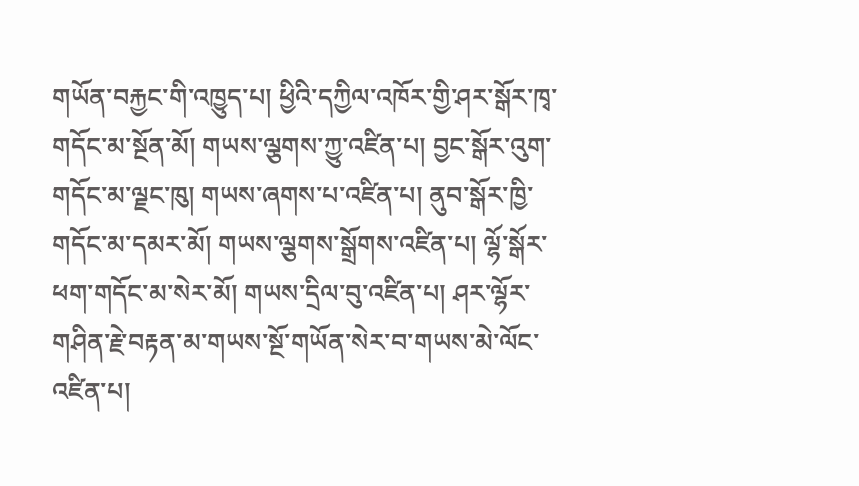གཡོན་བརྐྱང་གི་འཁྱུད་པ། ཕྱིའི་དཀྱིལ་འཁོར་གྱི་ཤར་སྒོར་ཁྭ་གདོང་མ་སྔོན་མོ། གཡས་ལྕགས་ཀྱུ་འཛིན་པ། བྱང་སྒོར་འུག་གདོང་མ་ལྗང་ཁུ། གཡས་ཞགས་པ་འཛིན་པ། ནུབ་སྒོར་ཁྱི་གདོང་མ་དམར་མོ། གཡས་ལྕགས་སྒྲོགས་འཛིན་པ། ལྷོ་སྒོར་ཕག་གདོང་མ་སེར་མོ། གཡས་དྲིལ་བུ་འཛིན་པ། ཤར་ལྷོར་གཤིན་རྗེ་བརྟན་མ་གཡས་སྔོ་གཡོན་སེར་བ་གཡས་མེ་ལོང་འཛིན་པ།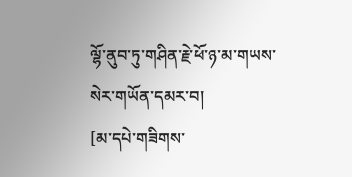ལྷོ་ནུབ་ཏུ་གཤིན་རྗེ་ཕོ་ཉ་མ་གཡས་སེར་གཡོན་དམར་བ།
[མ་དཔེ་གཟིགས་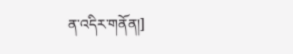ན་འདིར་གནོན།]